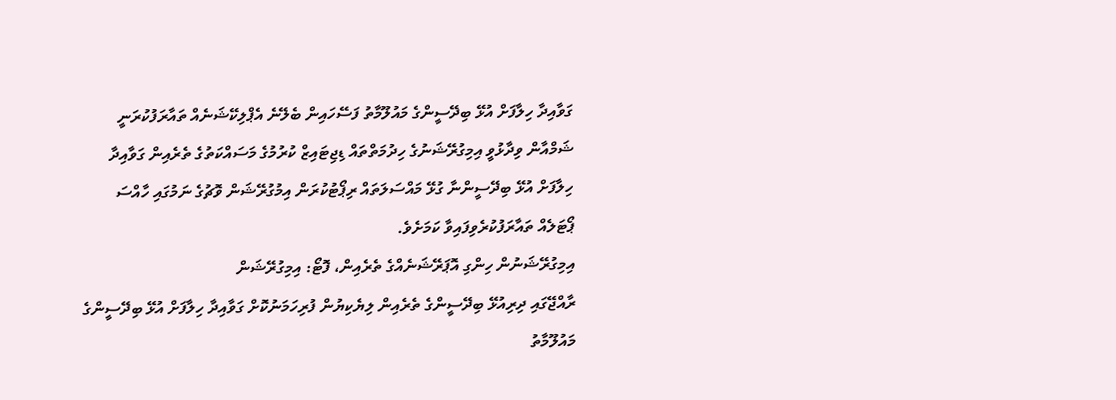ގަވާއިދާ ހިލާފަށް އުޅޭ ބިދޭސީންގެ މައުލޫމާތު ފަސޭހައިން ބެލޭނެ އެޕްލިކޭޝަނެއް ތައާރަފުކުރަނީ
ޝަމްއާން ވިދާޅުވީ އިމިގުރޭޝަނުގެ ހިދުމަތްތައް ޑިޖިޓައިޒް ކުރުމުގެ މަސައްކަތުގެ ތެރެއިން ގަވާއިދާ ހިލާފަށް އުޅޭ ބިދޭސީންނާ ގުޅޭ މައްސަލަތައް ރިޕޯޓުކުރަން އިމުގުރޭޝަން ވޮޗުގެ ނަމުގައި ހާއްސަ ޕޯޓަލެއް ތައާރަފުކުރެވިފައިވާ ކަމަށެވެ.
އިމިގުރޭޝަނުން ހިންގި އޮޕަރޭޝަނެއްގެ ތެރެއިން، ފޮޓޯ: އިމިގުރޭޝަން
ރާއްޖޭގައި ދިރިއުޅޭ ބިދޭސީންގެ ތެރެއިން ލިޔެކިޔުން ފުރިހަމަނުކޮށް ގަވާއިދާ ހިލާފަށް އުޅޭ ބިދޭސީންގެ މައުލޫމާތު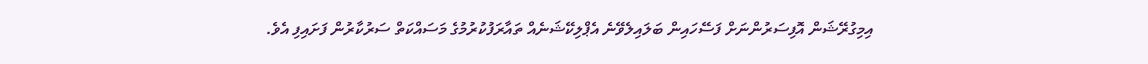އިމިގުރޭޝަން އޮފިސަރުންނަށް ފަސޭހައިން ބަލައިލެވޭނެ އެޕްލިކޭޝަނެއް ތައާރަފުކުރުމުގެ މަސައްކަތް ސަރުކާރުން ފަށައިފި އެވެ.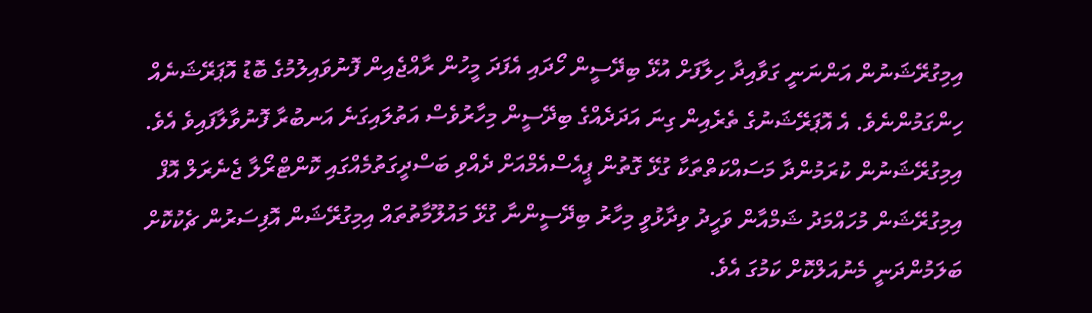އިމިގުރޭޝަނުން އަންނަނީ ގަވާއިދާ ހިލާފަށް އުޅޭ ބިދޭސީން ހޯދައި އެފަދަ މީހުން ރާއްޖެއިން ފޮނުވައިލުމުގެ ބޮޑު އޮޕަރޭޝަނެއް ހިންގަމުންނެވެ. އެ އޮޕަރޭޝަނުގެ ތެރެއިން ގިނަ އަދަދެއްގެ ބިދޭސީން މިހާރުވެސް އަތުލައިގަނެ އަނބުރާ ފޮނުވާލާފައިވެ އެވެ.
އިމިގުރޭޝަނުން ކުރަމުންދާ މަސައްކަތްތަކާ ގުޅޭ ގޮތުން ޕީއެސްއެމްއަށް ދެއްވި ބަސްދީގަތުމެއްގައި ކޮންޓްރޯލާ ޖެނެރަލް އޮފް އިމިގުރޭޝަން މުހައްމަދު ޝަމްއާން ވަހީދު ވިދާޅުވީ މިހާރު ބިދޭސީންނާ ގުޅޭ މައުލޫމާތުތައް އިމިގުރޭޝަން އޮފިސަރުން ޗެކުކޮށް ބަލަމުންދަނީ މެނުއަލްކޮށް ކަމުގަ އެވެ.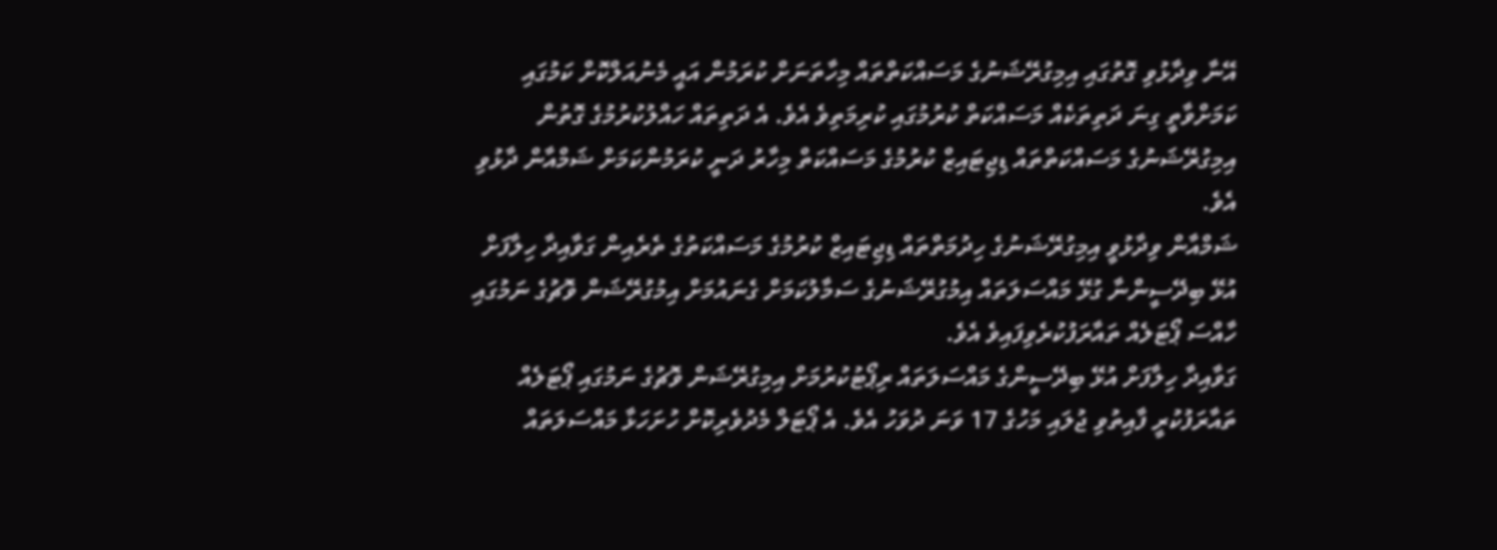އޭނާ ވިދާޅުވި ގޮތުގައި އިމިގުރޭޝަނުގެ މަސައްކަތްތައް މިހާތަނަށް ކުރަމުން އައީ މެނުއަލްކޮށް ކަމުގައި ކަމަށްވާތީ ގިނަ ދަތިތަކެއް މަސައްކަތް ކުރުމުގައި ކުރިމަތިވެ އެވެ. އެ ދަތިތައް ހައްލުކުރުމުގެ ގޮތުން އިމިގުރޭޝަނުގެ މަސައްކަތްތައް ޑިޖިޓައިޒް ކުރުމުގެ މަސައްކަތް މިހާރު ދަނީ ކުރަމުންކަމަށް ޝަމްއާން ދާޅުވި އެވެ.
ޝަމްއާން ވިދާޅުވީ އިމިގުރޭޝަނުގެ ހިދުމަތްތައް ޑިޖިޓައިޒް ކުރުމުގެ މަސައްކަތުގެ ތެރެއިން ގަވާއިދާ ހިލާފަށް އުޅޭ ބިދޭސީންނާ ގުޅޭ މައްސަލަތައް އިމުގުރޭޝަނުގެ ސަމާލުކަމަށް ގެނައުމަށް އިމުގުރޭޝަން ވޮޗުގެ ނަމުގައި ހާއްސަ ޕޯޓަލެއް ތައާރަފުކުރެވިފައިވެ އެވެ.
ގަވާއިދާ ހިލާފަށް އުޅޭ ބިދޭސީންގެ މައްސަލަތައް ރިޕޯޓުކުރުމަށް އިމިގުރޭޝަން ވޮޗުގެ ނަމުގައި ޕޯޓަލެއް ތައާރަފުކުރީ ފާއިތުވި ޖުލައި މަހުގެ 17 ވަނަ ދުވަހު އެވެ. އެ ޕޯޓަލް މެދުވެރިކޮށް ހުށަހަޅާ މައްސަލަތައް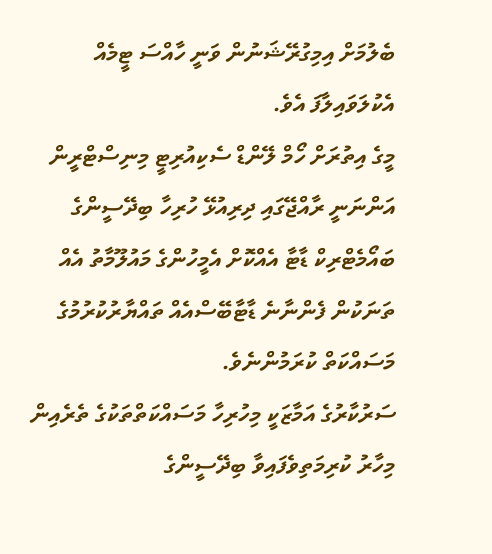ބެލުމަށް އިމިގުރޭޝަނުން ވަނީ ހާއްސަ ޓީމެއް އެކުލަވައިލާފަ އެވެ.
މީގެ އިތުރަށް ހޯމް ލޭންޑް ސެކިއުރިޓީ މިނިސްޓްރީން އަންނަނީ ރާއްޖޭގައި ދިރިއުޅޭ ހުރިހާ ބިދޭސީންގެ ބައޯމެޓްރިކް ޑާޓާ އެއްކޮށް އެމީހުންގެ މައުލޫމާތު އެއް ތަނަކުން ފެންނާނެ ޑާޓާބޭސްއެއް ތައްޔާރުކުރުމުގެ މަސައްކަތް ކުރަމުންނެވެ.
ސަރުކާރުގެ އަމާޒަކީ މިހުރިހާ މަސައްކަތްތަކުގެ ތެރެއިން މިހާރު ކުރިމަތިވެފައިވާ ބިދޭސީންގެ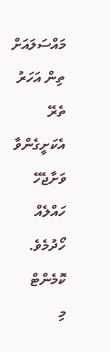މައްސަލައަށް ތިން އަހަރު ތެރޭ އެކަށީގެންވާ ވަށާޖެހޭ ހައްލެއް ހޯދުމެވެ.
ކޮމެންޓް
މި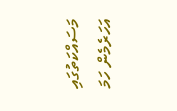މަސައްކަތުގައި އަހަރެމެން ހަމަ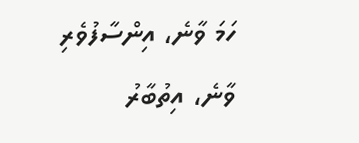ހަމަ ވާނެ، އިންސާފުވެރި ވާނެ، އިތުބާރު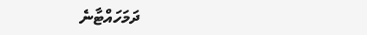ދަމަހައްޓާނެ